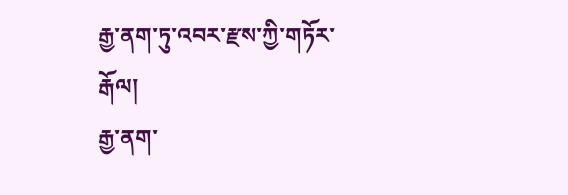རྒྱ་ནག་ཏུ་འབར་རྫས་ཀྱི་གཏོར་རྒོལ།
རྒྱ་ནག་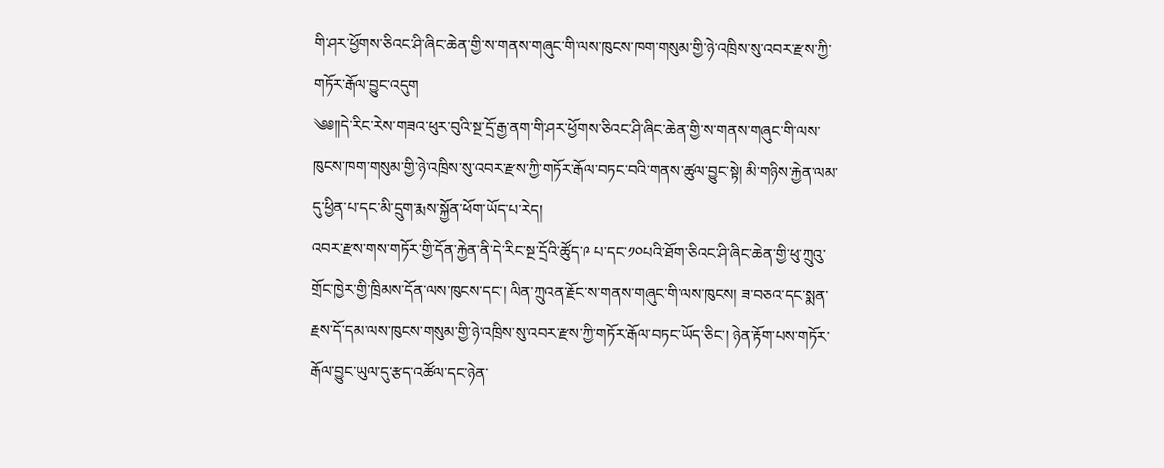གི་ཤར་ཕྱོགས་ཅིའང་ཤི་ཞིང་ཆེན་གྱི་ས་གནས་གཞུང་གི་ལས་ཁུངས་ཁག་གསུམ་གྱི་ཉེ་འཁྲིས་སུ་འབར་རྫས་ཀྱི་གཏོར་རྒོལ་བྱུང་འདུག
༄༅༎དེ་རིང་རེས་གཟའ་ཕུར་བུའི་སྔ་དྲོ་རྒྱ་ནག་གི་ཤར་ཕྱོགས་ཅིའང་ཤི་ཞིང་ཆེན་གྱི་ས་གནས་གཞུང་གི་ལས་ཁུངས་ཁག་གསུམ་གྱི་ཉེ་འཁྲིས་སུ་འབར་རྫས་ཀྱི་གཏོར་རྒོལ་བཏང་བའི་གནས་ཚུལ་བྱུང་སྟེ། མི་གཉིས་རྐྱེན་ལམ་དུ་ཕྱིན་པ་དང་མི་དྲུག་རྨས་སྐྱོན་ཕོག་ཡོད་པ་རེད།
འབར་རྫས་གས་གཏོར་གྱི་དོན་རྐྱེན་ནི་དེ་རིང་སྔ་དྲོའི་ཚོུད་༩ པ་དང་༡༠པའི་ཐོག་ཅིའང་ཤི་ཞིང་ཆེན་གྱི་ཕུ་ཀྲུའུ་གྲོང་ཁྱེར་གྱི་ཁྲིམས་དོན་ལས་ཁུངས་དང་། ལིན་ཀྲུའན་རྗོང་ས་གནས་གཞུང་གི་ལས་ཁུངས། ཟ་བཅའ་དང་སྨན་རྗས་དོ་དམ་ལས་ཁུངས་གསུམ་གྱི་ཉེ་འཁྲིས་སུ་འབར་རྫས་ཀྱི་གཏོར་རྒོལ་བཏང་ཡོད་ཅིང་། ཉེན་རྟོག་པས་གཏོར་རྒོལ་བྱུང་ཡུལ་དུ་རྩད་འཚོལ་དང་ཉེན་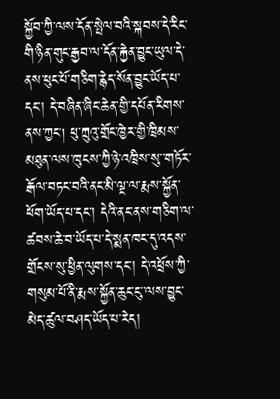སྐྱོབ་ཀྱི་ལས་དོན་སྤེལ་བའི་སྐབས་དེ་རིང་གི་ཉིན་གུང་རྒྱབ་ལ་དོན་རྐྱེན་བྱུང་ཡུལ་དེ་ནས་ཕུང་པོ་གཅིག་རྙེད་སོན་བྱུང་ཡོད་པ་དང་། དེ་བཞིན་ཞིང་ཆེན་གྱི་དཔོན་རིགས་ནས་ཀྱང། ཕུ་ཀྲུའུ་གྲོང་ཁྱེར་གྱི་ཁྲིམས་མཐུན་ལས་ཁུངས་ཀྱི་ཉེ་འཁྲིས་སུ་་གཏོར་རྒོལ་བཏང་བའི་ནང་མི་ལྔ་ལ་རྨས་སྐྱོན་ཕོག་ཡོད་པ་དང་། དེའི་ནང་ནས་གཅིག་ལ་ཚབས་ཆེ་བ་ཡོད་པ་དེ་སྨན་ཁང་དུ་འདས་གྲོངས་སུ་ཕྱིན་ལུགས་དང་། དེ་འཕྲོས་ཀྱི་གསུམ་པོ་ནི་རྨས་སྐྱོན་ཆུང་ངུ་་ལས་བྱུང་མེད་ཚུལ་བཤད་ཡོད་པ་རེད།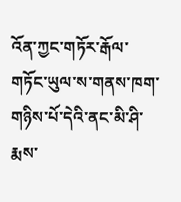འོན་ཀྱང་གཏོར་རྒོལ་གཏོང་ཡུལ་ས་གནས་ཁག་གཉིས་པོ་དེའི་ནང་མི་ཤི་རྨས་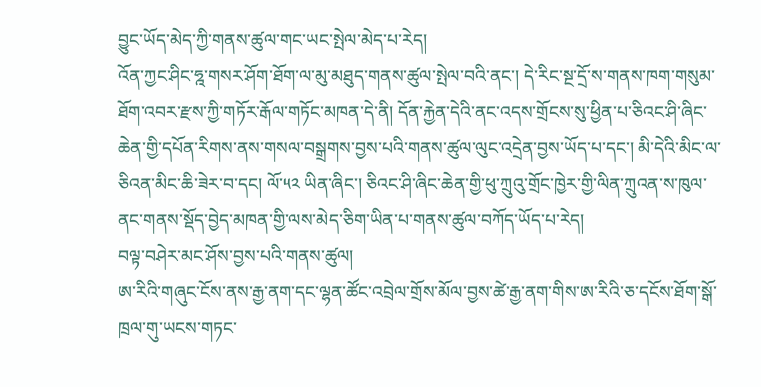བྱུང་ཡོད་མེད་ཀྱི་གནས་ཚུལ་གང་ཡང་སྤེལ་མེད་པ་རེད།
འོན་ཀྱང་ཤིང་ཧྰ་གསར་ཤོག་ཐོག་ལ་མུ་མཐུད་གནས་ཚུལ་སྤེལ་བའི་ནང་། དེ་རིང་སྔ་དྲོ་ས་གནས་ཁག་གསུམ་ཐོག་འབར་རྫས་ཀྱི་གཏོར་རྒོལ་གཏོང་མཁན་དེ་ནི། དོན་རྐྱེན་དེའི་ནང་འདས་གྲོངས་སུ་ཕྱིན་པ་ཅིའང་ཤི་ཞིང་ཆེན་གྱི་དཔོན་རིགས་ནས་གསལ་བསྒྲགས་བྱས་པའི་གནས་ཚུལ་ལུང་འདྲེན་བྱས་ཡོད་པ་དང་། མི་དེའི་མིང་ལ་ཅིའན་མིང་ཆི་ཟེར་བ་དང། ལོ་༥༢ ཡིན་ཞིང་། ཅིའང་ཤི་ཞིང་ཆེན་གྱི་ཕུ་ཀྲུའུ་གྲོང་ཁྱེར་གྱི་ལིན་ཀྲུའན་ས་ཁུལ་ནང་གནས་སྡོད་བྱེད་མཁན་གྱི་ལས་མེད་ཅིག་ཡིན་པ་གནས་ཚུལ་བཀོད་ཡོད་པ་རེད།
བལྟ་བཤེར་མང་ཤོས་བྱས་པའི་གནས་ཚུལ།
ཨ་རིའི་གཞུང་ངོས་ནས་རྒྱ་ནག་དང་ལྷན་ཚོང་འབྲེལ་གྲོས་མོལ་བྱས་ཚེ་རྒྱ་ནག་གིས་ཨ་རིའི་ཅ་དངོས་ཐོག་སྒོ་ཁྲལ་གུ་ཡངས་གཏང་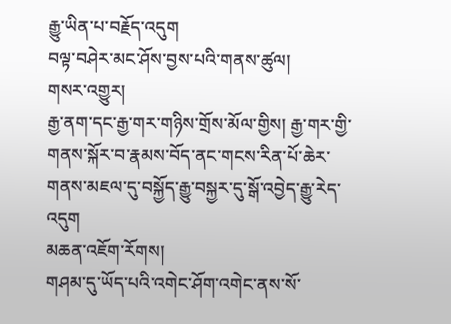རྒྱུ་ཡིན་པ་བརྗོད་འདུག
བལྟ་བཤེར་མང་ཤོས་བྱས་པའི་གནས་ཚུལ།
གསར་འགྱུར།
རྒྱ་ནག་དང་རྒྱ་གར་གཉིས་གྲོས་མོལ་གྱིས། རྒྱ་གར་གྱི་གནས་སྐོར་བ་རྣམས་བོད་ནང་གངས་རིན་པོ་ཆེར་གནས་མཇལ་དུ་བསྐྱོད་རྒྱུ་བསྐྱར་དུ་སྒོ་འབྱེད་རྒྱུ་རེད་འདུག
མཆན་འཇོག་རོགས།
གཤམ་དུ་ཡོད་པའི་འགེང་ཤོག་འགེང་ནས་སོ་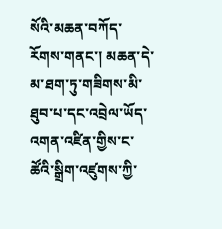སོའི་མཆན་བཀོད་རོགས་གནང་། མཆན་དེ་མ་ཐག་ཏུ་གཟིགས་མི་ཐུབ་པ་དང་འབྲེལ་ཡོད་འགན་འཛིན་གྱིས་ང་ཚོའི་སྒྲིག་འཛུགས་ཀྱི་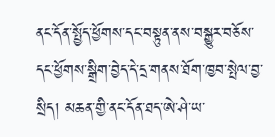ནང་དོན་སྤྱོད་ཕྱོགས་དང་བསྟུན་ནས་བསྒྱུར་བཅོས་དང་ཕྱོགས་སྒྲིག་བྱེད་དེ་དྲ་གནས་ཐོག་ཁྱབ་སྤེལ་བྱ་སྲིད། མཆན་གྱི་ནང་དོན་ཐད་ཨེ་ཤེ་ཡ་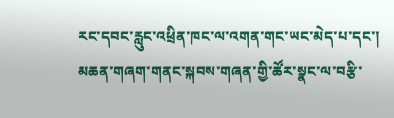རང་དབང་རླུང་འཕྲིན་ཁང་ལ་འགན་གང་ཡང་མེད་པ་དང་། མཆན་གཞག་གནང་སྐབས་གཞན་གྱི་ཚོར་སྣང་ལ་བརྩི་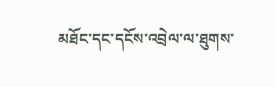མཐོང་དང་དངོས་འབྲེལ་ལ་ཐུགས་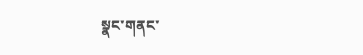སྣང་གནང་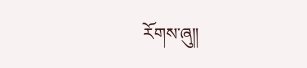རོགས་ཞུ༎